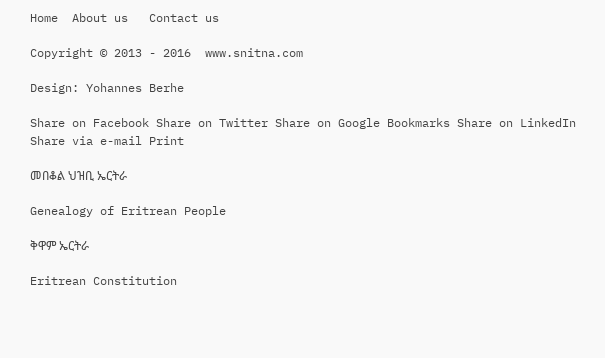Home  About us   Contact us

Copyright © 2013 - 2016  www.snitna.com

Design: Yohannes Berhe

Share on Facebook Share on Twitter Share on Google Bookmarks Share on LinkedIn Share via e-mail Print

መበቆል ህዝቢ ኤርትራ

Genealogy of Eritrean People

ቅዋም ኤርትራ

Eritrean Constitution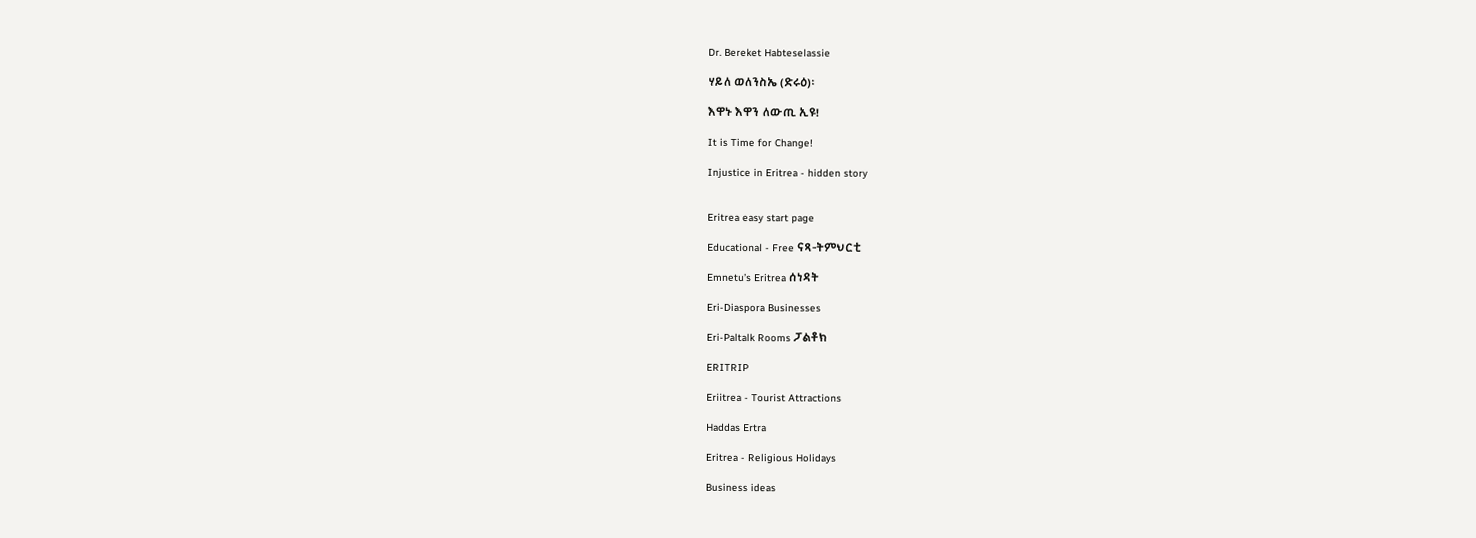Dr. Bereket Habteselassie

ሃይለ ወለንስኤ (ድሩዕ)፡

እዋኑ እዋን ለውጢ ኢዩ!

It is Time for Change!

Injustice in Eritrea - hidden story


Eritrea easy start page

Educational - Free ናጻ-ትምህርቲ

Emnetu’s Eritrea ሰነዳት

Eri-Diaspora Businesses

Eri-Paltalk Rooms ፓልቶክ

ERITRIP

Eriitrea - Tourist Attractions

Haddas Ertra

Eritrea - Religious Holidays

Business ideas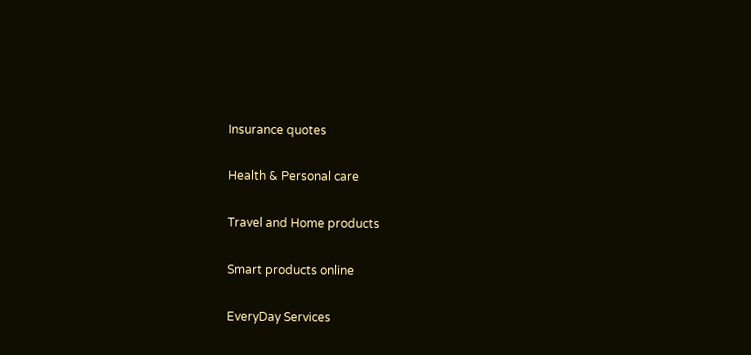Insurance quotes

Health & Personal care

Travel and Home products

Smart products online

EveryDay Services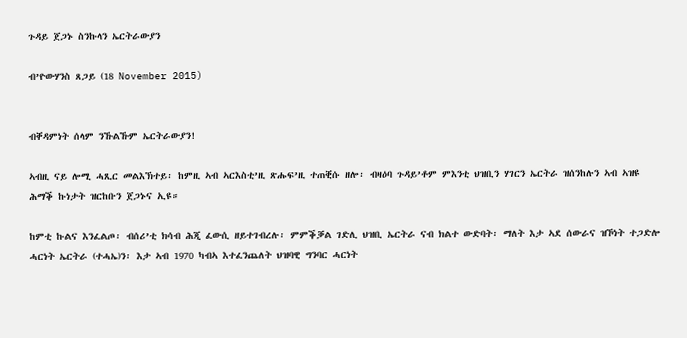ጉዳይ ጀጋኑ ስንኩላን ኤርትራውያን

ብ’ዮውሃንስ ጸጋይ (18 November 2015)


ብቐዳምነት ሰላም ንኹልኹም ኤርትራውያን!

ኣብዚ ናይ ሎሚ ሓጺር መልእኽተይ፡ ከምዚ ኣብ ኣርእስቲ’ዚ ጽሑፍ’ዚ ተጠቒሱ ዘሎ፡ ብዛዕባ ጉዳይ’ቶም ምእንቲ ህዝቢን ሃገርን ኤርትራ ዝሰንከሉን ኣብ ኣዝዩ ሕማቕ ኩነታት ዝርከቡን ጀጋኑና ኢዩ።

ከምቲ ኩልና እንፈልጦ፡ ብሰሪ’ቲ ክሳብ ሕጂ ፈውሲ ዘይተገብረሉ፡ ምምቕቓል ገድሊ ህዝቢ ኤርትራ ናብ ክልተ ውድባት፡ ማለት እታ ኣደ ሰውራና ዝኾነት ተጋድሎ ሓርነት ኤርትራ (ተሓኤ)ን፡ እታ ኣብ 1970 ካብኣ እተፈንጨለት ህዝባዊ ግንባር ሓርነት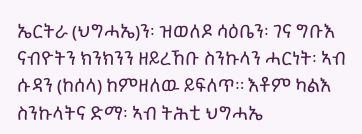ኤርትራ (ህግሓኤ)ን፡ ዝወለዶ ሳዕቤን፡ ገና ግቡእ ናብዮትን ክንክንን ዘይረኸቡ ስንኩላን ሓርነት፡ ኣብ ሱዳን (ከሰላ) ከምዘለዉ ይፍለጥ። እቶም ካልእ ስንኩላትና ድማ፡ ኣብ ትሕቲ ህግሓኤ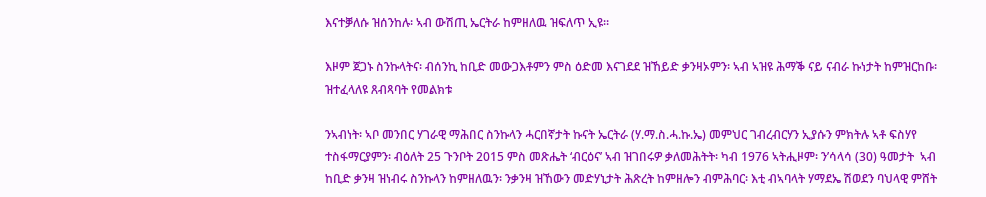እናተቓለሱ ዝሰንከሉ፡ ኣብ ውሽጢ ኤርትራ ከምዘለዉ ዝፍለጥ ኢዩ።

እዞም ጀጋኑ ስንኩላትና፡ ብሰንኪ ከቢድ መውጋእቶምን ምስ ዕድመ እናገደደ ዝኸይድ ቃንዛኦምን፡ ኣብ ኣዝዩ ሕማቕ ናይ ናብራ ኩነታት ከምዝርከቡ፡ ዝተፈላለዩ ጸብጻባት የመልክቱ

ንኣብነት፡ ኣቦ መንበር ሃገራዊ ማሕበር ስንኩላን ሓርበኛታት ኩናት ኤርትራ (ሃ.ማ.ስ.ሓ.ኩ.ኤ) መምህር ገብረብርሃን ኢያሱን ምክትሉ ኣቶ ፍስሃየ ተስፋማርያምን፡ ብዕለት 25 ጉንቦት 2015 ምስ መጽሔት ‘ብርዕና’ ኣብ ዝገበሩዎ ቃለመሕትት፡ ካብ 1976 ኣትሒዞም፡ ን’ሳላሳ (30) ዓመታት  ኣብ ከቢድ ቃንዛ ዝነብሩ ስንኩላን ከምዘለዉን፡ ንቃንዛ ዝኸውን መድሃኒታት ሕጽረት ከምዘሎን ብምሕባር፡ እቲ ብኣባላት ሃማደኤ ሽወደን ባህላዊ ምሸት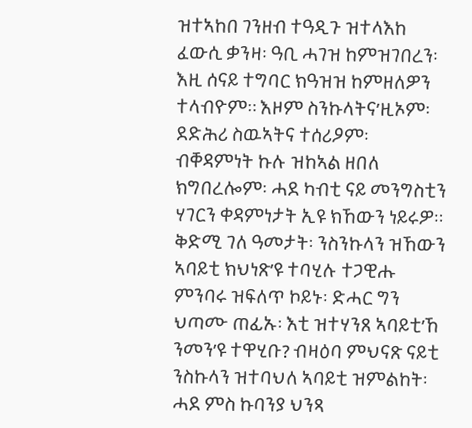ዝተኣከበ ገንዘብ ተዓዲጉ ዝተላእከ ፈውሲ ቃንዛ፡ ዓቢ ሓገዝ ከምዝገበረን፡ እዚ ሰናይ ተግባር ክዓዝዝ ከምዘለዎን ተላብዮም። እዞም ስንኩላትና’ዚኦም፡ ደድሕሪ ስዉኣትና ተሰሪዖም፡ ብቐዳምነት ኩሉ ዝከኣል ዘበለ ክግበረሎም፡ ሓደ ካብቲ ናይ መንግስቲን ሃገርን ቀዳምነታት ኢዩ ክኸውን ነይሩዎ። ቅድሚ ገለ ዓመታት፡ ንስንኩላን ዝኸውን ኣባይቲ ክህነጽ’ዩ ተባሂሉ ተጋዊሑ ምንባሩ ዝፍለጥ ኮይኑ፡ ድሓር ግን ህጣሙ ጠፊኡ፡ እቲ ዝተሃንጸ ኣባይቲ’ኸ ንመን’ዩ ተዋሂቡ? ብዛዕባ ምህናጽ ናይቲ ንስኩላን ዝተባህለ ኣባይቲ ዝምልከት፡ ሓደ ምስ ኩባንያ ህንጻ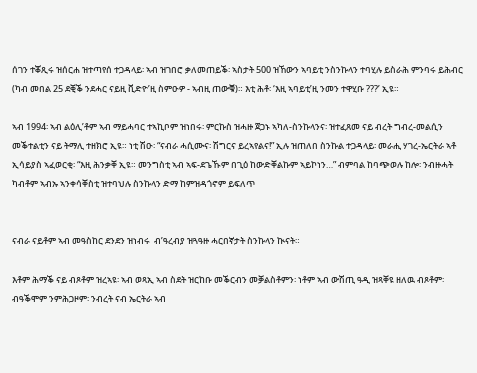ሰገን ተቖጺሩ ዝሰርሐ ዝተጣየሰ ተጋዳላይ፡ ኣብ ዝገበሮ ቃለመጠይቕ፡ ኣስታት 500 ዝኸውን ኣባይቲ ንስንኩላን ተባሂሉ ይስራሕ ምንባሩ ይሕብር (ካብ መበል 25 ደቒቕ ንደሓር ናይዚ ቪድዮ’ዚ ስምዑዎ - ኣብዚ ጠውቑ)። እቲ ሕቶ፡ ‘እዚ ኣባይቲ’ዚ ንመን ተዋሂቡ ???’ ኢዩ።

ኣብ 1994፡ ኣብ ልዕሊ’ቶም ኣብ ማይሓባር ተኣኪቦም ዝነበሩ፡ ምርኩስ ዝሓዙ ጀጋኑ ኣካለ-ስንኩላንና፡ ዝተፈጸመ ናይ ብረት ግብረ-መልሲን መቕተልቲን ናይ ትማሊ ተዘክሮ ኢዩ። ነቲ ሽዑ፡ “ናብራ ሓሲሙና፡ ሽግርና ይረኣየልና!” ኢሉ ዝጠለበ ስንኩል ተጋዳላይ፡ መራሒ ሃገረ-ኤርትራ ኣቶ ኢሳይያስ ኣፈወርቂ፡ “እዚ ሕንቃቐ ኢዩ። መንግስቲ ኣብ ኣፍ-ደጌኹም በጊዕ ከውድቐልኩም ኣይኮነን…” ብምባል ከባጭወሉ ከሎ፡ ንብዙሓት ካብቶም ኣብኡ ኣንቀሳቐስቲ ዝተባህሉ ስንኩላን ድማ ከምዝዳጎኖም ይፍለጥ


ናብራ ናይቶም ኣብ መዓስከር ደንደን ዝነብሩ  ብ’ዓረብያ ዝጓዓዙ ሓርበኛታት ስንኩላን ኲናት።

እቶም ሕማቕ ናይ ብጾቶም ዝረኣዩ፡ ኣብ ወጻኢ ኣብ ስደት ዝርከቡ መቕርብን መቓልስቶምን፡ ነቶም ኣብ ውሽጢ ዓዲ ዝጻቐዩ ዘለዉ ብጾቶም፡ ብዓቕሞም ንምሕጋዞም፡ ንብረት ናብ ኤርትራ ኣብ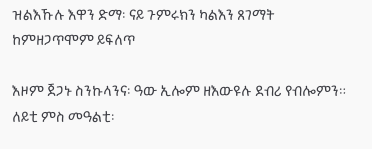ዝልእኹሉ እዋን ድማ፡ ናይ ጉምሩክን ካልእን ጸገማት ከምዘጋጥሞም ይፍለጥ

እዞም ጀጋኑ ስንኩላንና፡ ዓው ኢሎም ዘእውዩሉ ደብሪ የብሎምን። ለይቲ ምስ መዓልቲ፡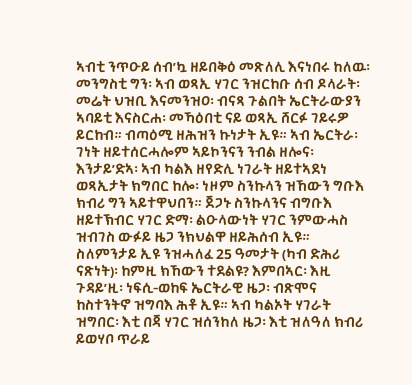ኣብቲ ንጥዑይ ሰብ’ኳ ዘይበቅዕ መጽለሊ እናነበሩ ከለዉ፡ መንግስቲ ግን፡ ኣብ ወጻኢ ሃገር ንዝርከቡ ሰብ ዶላራት፡ መሬት ህዝቢ እናመንዝዐ፡ ብናጻ ጉልበት ኤርትራውያን ኣባይቲ እናስርሐ፡ መኻዕበቲ ናይ ወጻኢ ሸርፉ ገይሩዎ ይርከብ። ብጣዕሚ ዘሕዝን ኩነታት ኢዩ። ኣብ ኤርትራ፡ ገነት ዘይተሰርሓሎም ኣይኮንናን ንብል ዘሎና፡ እንታይ’ድኣ፡ ኣብ ካልእ ዘየድሊ ነገራት ዘይተኣደነ ወጻኢታት ክግበር ከሎ፡ ነዞም ስንኩላን ዝኸውን ግቡእ ክብሪ ግን ኣይተዋህበን። ጀጋኑ ስንኩላንና ብግቡእ ዘይተኽብር ሃገር ድማ፡ ልዑላውነት ሃገር ንምውሓስ ዝብገስ ውፉይ ዜጋ ንክህልዋ ዘይሕሰብ ኢዩ። ስለምንታይ ኢዩ ንዝሓለፈ 25 ዓመታት (ካብ ድሕሪ ናጽነት)፡ ከምዚ ክኸውን ተደልዩ? እምበኣር፡ እዚ ጉዳይ’ዚ፡ ነፍሲ-ወከፍ ኤርትራዊ ዜጋ፡ ብጽሞና ከስተንትኖ ዝግባእ ሕቶ ኢዩ። ኣብ ካልኦት ሃገራት ዝግበር፡ እቲ በጃ ሃገር ዝሰንከለ ዜጋ፡ እቲ ዝለዓለ ክብሪ ይወሃቦ ጥራይ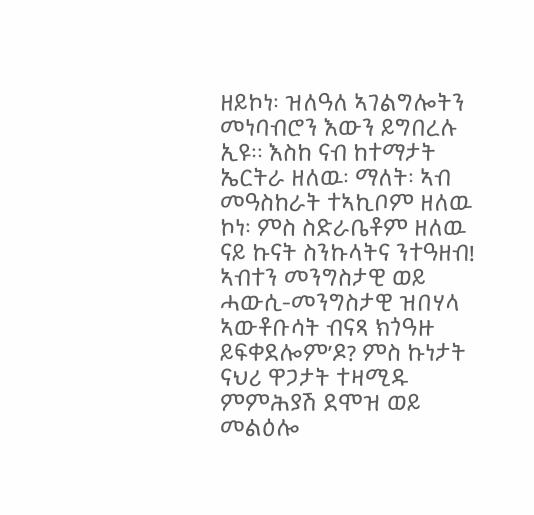ዘይኮነ፡ ዝለዓለ ኣገልግሎትን መነባብሮን እውን ይግበረሉ ኢዩ። እስከ ናብ ከተማታት ኤርትራ ዘለዉ፡ ማለት፡ ኣብ መዓስከራት ተኣኪቦም ዘለዉ ኮነ፡ ምስ ስድራቤቶም ዘለዉ ናይ ኩናት ስንኩላትና ንተዓዘብ! ኣብተን መንግስታዊ ወይ ሓውሲ-መንግስታዊ ዝበሃላ ኣውቶቡሳት ብናጻ ክጎዓዙ ይፍቀደሎም’ዶ? ምስ ኩነታት ናህሪ ዋጋታት ተዛሚዱ ምምሕያሽ ደሞዝ ወይ መልዕሎ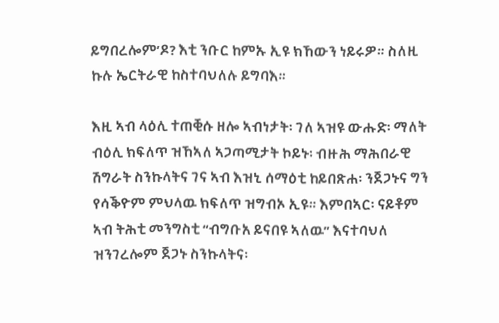ይግበረሎም’ዶ? እቲ ንቡር ከምኡ ኢዩ ክኸውን ነይሩዎ። ስለዚ ኩሉ ኤርትራዊ ከስተባህለሉ ይግባእ።

እዚ ኣብ ላዕሊ ተጠቒሱ ዘሎ ኣብነታት፡ ገለ ኣዝዩ ውሑድ፡ ማለት ብዕሊ ክፍለጥ ዝኸኣለ ኣጋጣሚታት ኮይኑ፡ ብዙሕ ማሕበራዊ ሽግራት ስንኩላትና ገና ኣብ እዝኒ ሰማዕቲ ከይበጽሐ፡ ንጀጋኑና ግን የሳቕዮም ምህላዉ ክፍለጥ ዝግብኦ ኢዩ። እምበኣር፡ ናይቶም ኣብ ትሕቲ መንግስቲ “ብግቡአ ይናበዩ ኣለዉ” እናተባህለ ዝንገረሎም ጀጋኑ ስንኩላትና፡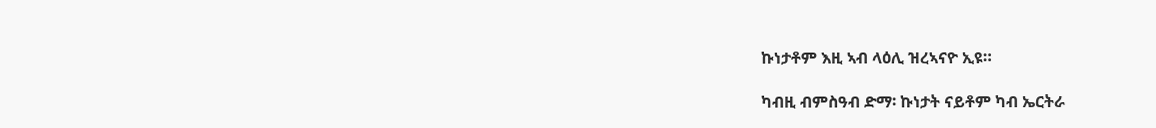ኩነታቶም እዚ ኣብ ላዕሊ ዝረኣናዮ ኢዩ።

ካብዚ ብምስዓብ ድማ፡ ኩነታት ናይቶም ካብ ኤርትራ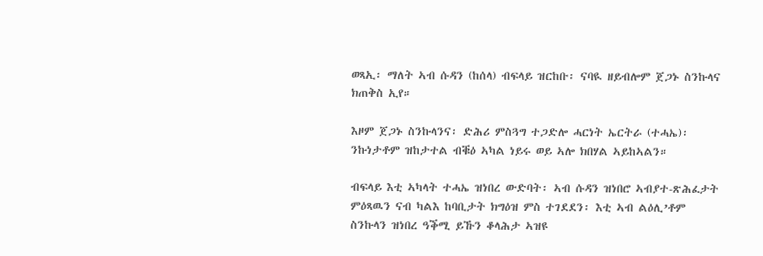ወጻኢ፡ ማለት ኣብ ሱዳን (ከሰላ) ብፍላይ ዝርከቡ፡ ናባዪ ዘይብሎም ጀጋኑ ስንኩላና ክጠቅስ ኢየ።

እዞም ጀጋኑ ስንኩላንና፡ ድሕሪ ምስጓግ ተጋድሎ ሓርነት ኤርትራ (ተሓኤ)፡ ንኩነታቶም ዝከታተል ብቑዕ ኣካል ነይሩ ወይ ኣሎ ክበሃል ኣይከኣልን።

ብፍላይ እቲ ኣካላት ተሓኤ ዝነበረ ውድባት፡ ኣብ ሱዳን ዝነበሮ ኣብያተ-ጽሕፈታት ምዕጻዉን ናብ ካልእ ከባቢታት ክግዕዝ ምስ ተገደደን፡ እቲ ኣብ ልዕሊ’ቶም ስንኩላን ዝነበረ ዓቕሚ ይኹን ቆላሕታ ኣዝዩ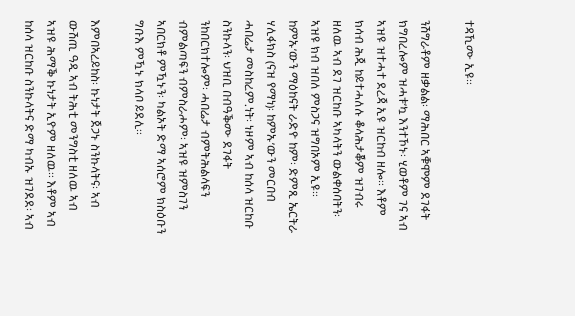ተዳኺሙ ኢዩ።

ንሽግራቶም ዘቃልል፡ ማሕበር ኣቑሞም ደገፋት ክግበረሎም ዝሓቱ’ኳ እንተኾኑ፡ ሂወቶም ገና ኣብ ኣዝዩ ዝተሓተ ደረጃ ኢዩ ዝርከብ ዘሎ። እቶም ክሳብ ሕጂ ከይተሓለሉ ቆላሕታቖም ዝገብሩ ዘለዉ ኣብ ደገ ዝርከቡ ኣካላትን ውልቀሰባትን፡ ኣዝዩ ክብ ዝበለ ምስጋና ዝግበኦም ኢዩ። ከምኡ’ውን ማዕከናት ራድዮ ከም፡ ድምጺ ኤርትራ ሃሊፋክስ (ናዝ የማነ)፡ ከምኡ’ውን መርበብ ሓበሬታ መስከረም.ነት፡ ነዞም ኣብ ከሰላ ዝርከቡ ስንኩላን፡ ህዝቢ በብዓቕሙ ደገፋት ንከበርክተሎም፡ ሓበሬታ ብምትሕልላፍን ብምልጣፍን ብምስራሖም፡ ኣዝዩ ዝምስገን ኣበርክቶ ምዃኑን፡ ካልኦት ድማ ኣሰሮም ክስዕቡን ግቡእ ምዃኑ ክላቦ ይደሊ።

እምበኣረይከስ፡ ኩነታት ጀጋኑ ስንኩላትና፡ ኣብ ውሽጢ ዓዲ ኣብ ትሕቲ መንግስቲ ዘለዉ ኣብ ኣዝዩ ሕማቕ ኩነታት ኢዮም ዘለዉ። እቶም ኣብ ከሰላ ዝርከቡ ስንኩላትና ድማ ካብኡ ዝገደደ፡ ኣብ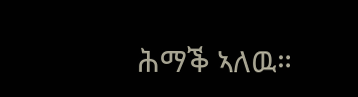ሕማቕ ኣለዉ።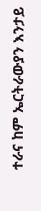ተራና ከም ኤርትራውያን እንታይ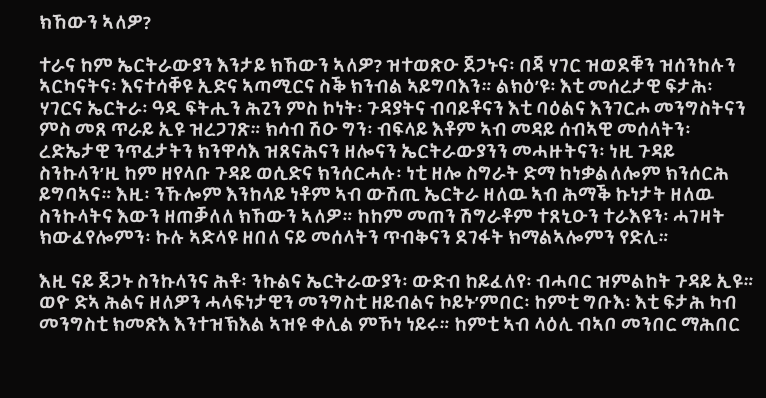ክኸውን ኣለዎ?

ተራና ከም ኤርትራውያን እንታይ ክኸውን ኣለዎ? ዝተወጽዑ ጀጋኑና፡ በጃ ሃገር ዝወደቑን ዝሰንከሉን ኣርካናትና፡ እናተሳቐዩ ኢድና ኣጣሚርና ስቕ ክንብል ኣይግባእን። ልክዕ’ዩ፡ እቲ መሰረታዊ ፍታሕ፡ ሃገርና ኤርትራ፡ ዓዲ ፍትሒን ሕጊን ምስ ኮነት፡ ጉዳያትና ብባይቶናን እቲ ባዕልና እንገርሖ መንግስትናን ምስ መጸ ጥራይ ኢዩ ዝረጋገጽ። ክሳብ ሽዑ ግን፡ ብፍላይ እቶም ኣብ መዳይ ሰብኣዊ መሰላትን፡ ረድኤታዊ ንጥፈታትን ክንዋሳእ ዝጸናሕናን ዘሎናን ኤርትራውያንን መሓዙትናን፡ ነዚ ጉዳይ ስንኩላን’ዚ ከም ዘየላቡ ጉዳይ ወሲድና ክንሰርሓሉ፡ ነቲ ዘሎ ስግራት ድማ ከነቃልለሎም ክንሰርሕ ይግባኣና። እዚ፡ ንኹሎም እንከላይ ነቶም ኣብ ውሽጢ ኤርትራ ዘለዉ ኣብ ሕማቕ ኩነታት ዘለዉ ስንኩላትና እውን ዘጠቓለለ ክኸውን ኣለዎ። ከከም መጠን ሽግራቶም ተጸኒዑን ተራእዩን፡ ሓገዛት ክውፈየሎምን፡ ኩሉ ኣድላዩ ዘበለ ናይ መሰላትን ጥብቅናን ደገፋት ክማልኣሎምን የድሊ።

እዚ ናይ ጀጋኑ ስንኩላንና ሕቶ፡ ንኩልና ኤርትራውያን፡ ውድብ ከይፈለየ፡ ብሓባር ዝምልከት ጉዳይ ኢዩ። ወዮ ድኣ ሕልና ዘለዎን ሓላፍነታዊን መንግስቲ ዘይብልና ኮይኑ’ምበር፡ ከምቲ ግቡእ፡ እቲ ፍታሕ ካብ መንግስቲ ክመጽእ እንተዝኽእል ኣዝዩ ቀሊል ምኾነ ነይሩ። ከምቲ ኣብ ላዕሊ ብኣቦ መንበር ማሕበር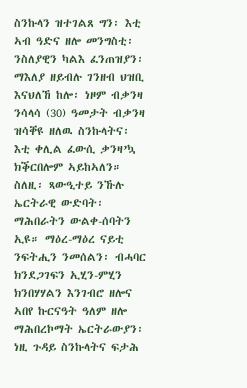ስንኩላን ዝተገልጸ ግን፡ እቲ ኣብ ዓድና ዘሎ መንግስቲ፡ ንስለያዊን ካልእ ፈንጠዝያን፡ ማእለያ ዘይብሉ ገንዘብ ህዝቢ እናህለኸ ከሎ፡ ነዞም ብቃንዛ ንሳላሳ (30) ዓመታት ብቃንዛ ዝሳቐዩ ዘለዉ ስንኩላትና፡ እቲ ቀሊል ፈውሲ ቃንዛ’ኳ ክቕርበሎም ኣይከኣለን። ስለዚ፡ ጻውዒተይ ንኹሉ ኤርትራዊ ውድባት፡ ማሕበራትን ውልቀ-ሰባትን ኢዩ። ማዕረ-ማዕረ ናይቲ ንፍትሒን ንመሰልን፡ ብሓባር ክንደጋገፍን ኢሂን-ምሂን ክንበሃሃልን እንገብሮ ዘሎና ኣበየ ኩርናዓት ዓለም ዘሎ ማሕበረኮማት ኤርትራውያን፡ ነዚ ጉዳይ ስንኩላትና ፍታሕ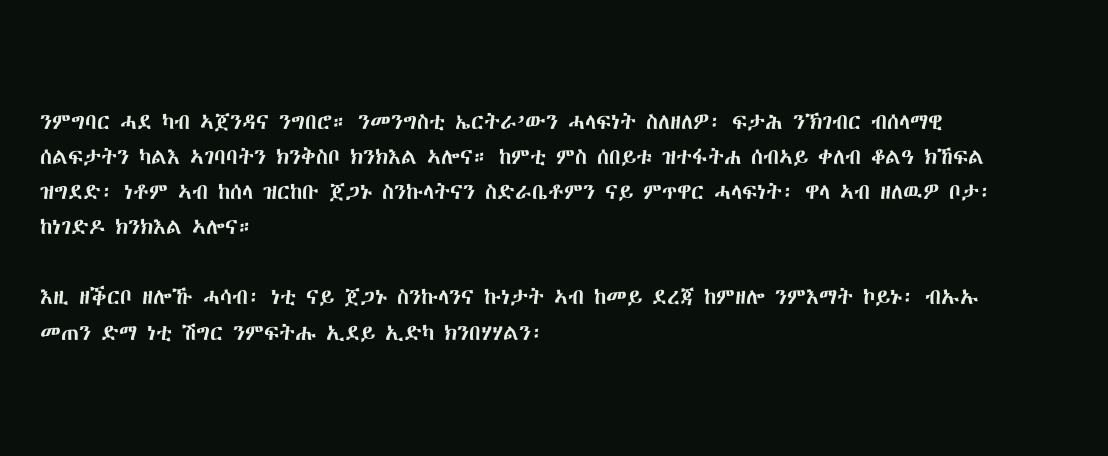ንምግባር ሓደ ካብ ኣጀንዳና ንግበሮ። ንመንግስቲ ኤርትራ’ውን ሓላፍነት ስለዘለዎ፡ ፍታሕ ንኽገብር ብሰላማዊ ሰልፍታትን ካልእ ኣገባባትን ክንቅስቦ ክንክእል ኣሎና። ከምቲ ምስ ሰበይቱ ዝተፋትሐ ሰብኣይ ቀለብ ቆልዓ ክኸፍል ዝግደድ፡ ነቶም ኣብ ከሰላ ዝርከቡ ጀጋኑ ስንኩላትናን ስድራቤቶምን ናይ ምጥዋር ሓላፍነት፡ ዋላ ኣብ ዘለዉዎ ቦታ፡ ከነገድዶ ክንክእል ኣሎና።

እዚ ዘቕርቦ ዘሎኹ ሓሳብ፡ ነቲ ናይ ጀጋኑ ስንኩላንና ኩነታት ኣብ ከመይ ደረጃ ከምዘሎ ንምእማት ኮይኑ፡ ብኡኡ መጠን ድማ ነቲ ሽግር ንምፍትሑ ኢደይ ኢድካ ክንበሃሃልን፡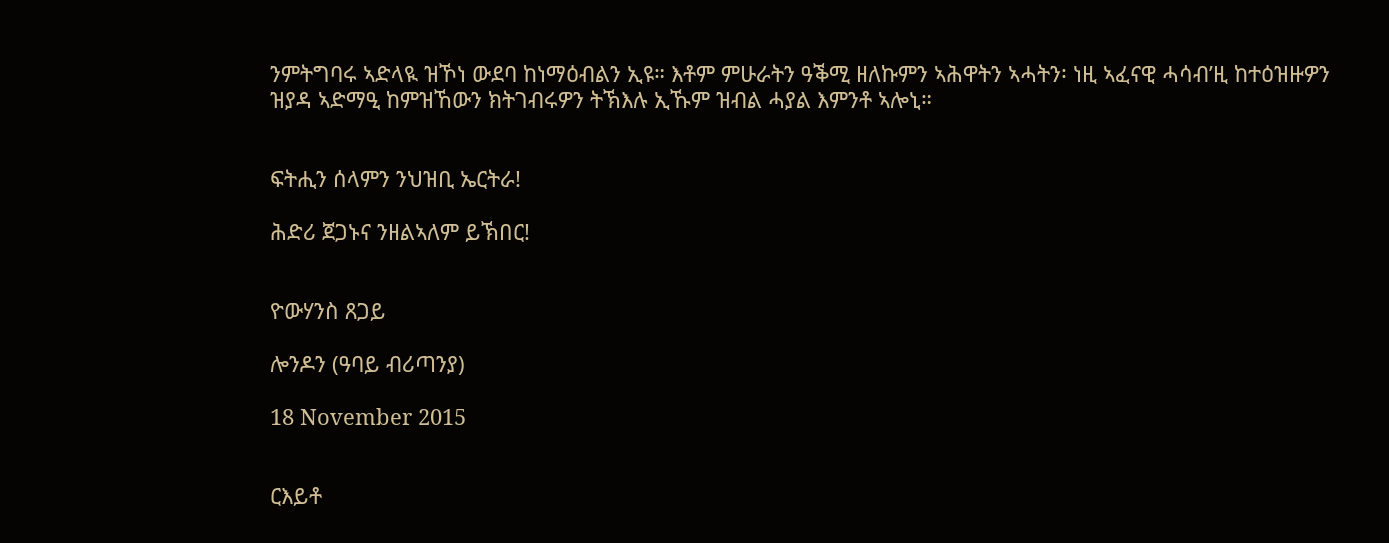ንምትግባሩ ኣድላዪ ዝኾነ ውደባ ከነማዕብልን ኢዩ። እቶም ምሁራትን ዓቕሚ ዘለኩምን ኣሕዋትን ኣሓትን፡ ነዚ ኣፈናዊ ሓሳብ’ዚ ከተዕዝዙዎን ዝያዳ ኣድማዒ ከምዝኸውን ክትገብሩዎን ትኽእሉ ኢኹም ዝብል ሓያል እምንቶ ኣሎኒ።


ፍትሒን ሰላምን ንህዝቢ ኤርትራ!

ሕድሪ ጀጋኑና ንዘልኣለም ይኽበር!


ዮውሃንስ ጸጋይ

ሎንዶን (ዓባይ ብሪጣንያ)

18 November 2015


ርእይቶ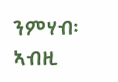ንምሃብ፡ ኣብዚ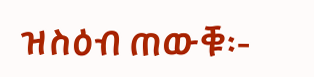ዝስዕብ ጠውቑ፡-